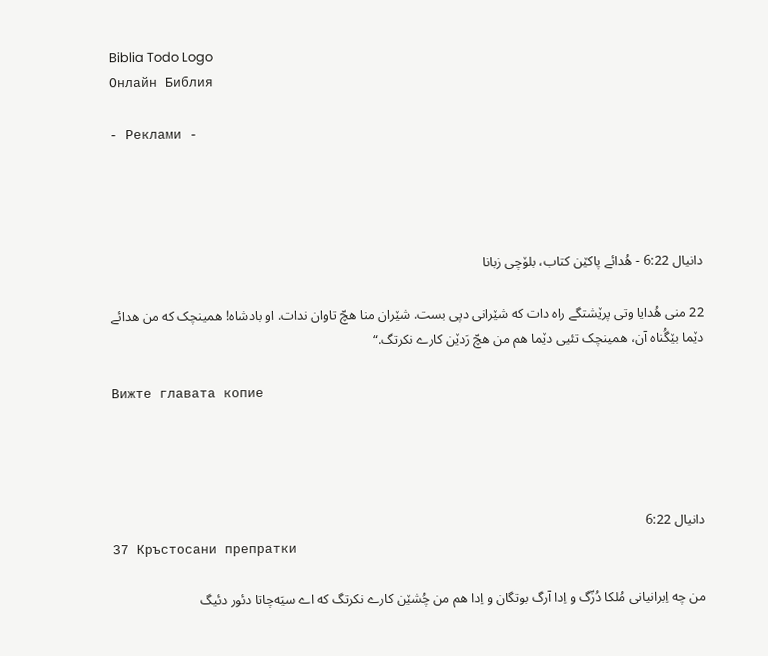Biblia Todo Logo
Онлайн Библия

- Реклами -




دانیال 6:22 - هُدائے پاکێن کتاب، بلۆچی زبانا

22 منی هُدایا وتی پرێشتگے راه دات که شێرانی دپی بست. شێران منا هچّ تاوان ندات. او بادشاه! همینچک که من هدائے دێما بێگُناه آن، همینچک تئیی دێما هم من هچّ رَدێن کارے نکرتگ.“

Вижте главата копие




دانیال 6:22
37 Кръстосани препратки

من چه اِبرانیانی مُلکا دُزّگ و اِدا آرگ بوتگان و اِدا هم من چُشێن کارے نکرتگ که اے سیَه‌چاتا دئور دئیگ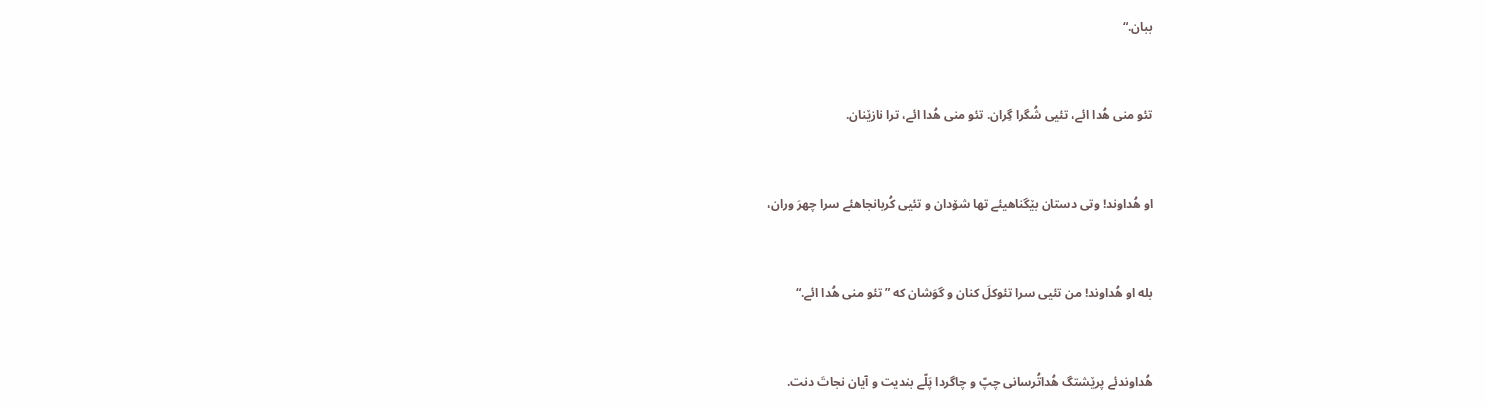ببان.“


تئو منی هُدا ائے، تئیی شُگرا گِران. تئو منی هُدا ائے، ترا نازێنان.


او هُداوند! وتی دستان بێگناهیئے تها شۆدان و تئیی کُربانجاهئے سرا چهرَ وران،


بله او هُداوند! من تئیی سرا تئوکلَ کنان و گوَشان که ”تئو منی هُدا ائے.“


هُداوندئے پرێشتگ هُداتُرسانی چپّ و چاگردا پَلّے بندیت و آیان نجاتَ دنت.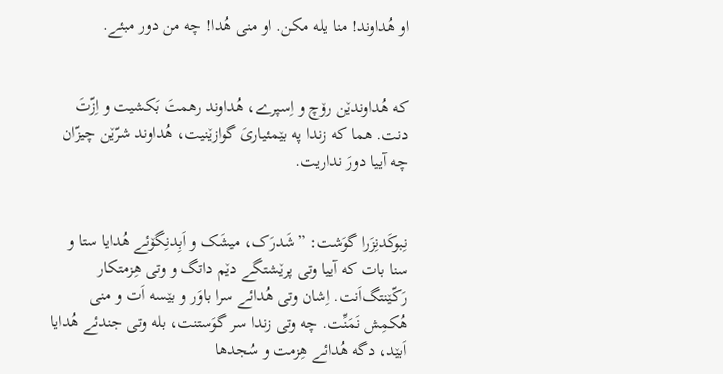او هُداوند! منا یله مکن. او منی هُدا! چه من دور مبئے.


که هُداوندێن رۆچ و اِسپرے، هُداوند رهمتَ بَکشیت و اِزّتَ دنت. هما که زندا په بێمئیاریَ گوازێنیت، هُداوند شرّێن چیزّان چه آییا دورَ نداریت.


نِبوکَدنِزَرا گوَشت: ”شَدرَک، میشَک و اَبِدنِگۆئے هُدایا ستا و سنا بات که آییا وتی پرێشتگے دێم داتگ و وتی هِزمتکار رَکّێنتگ‌اَنت. اِشان وتی هُدائے سرا باوَر و بێسه اَت و منی هُکمِش نَمَنِّت. چه وتی زندا سر گوَستنت، بله وتی جندئے هُدایا اَبێد، دگه هُدائے هِزمت و سُجدها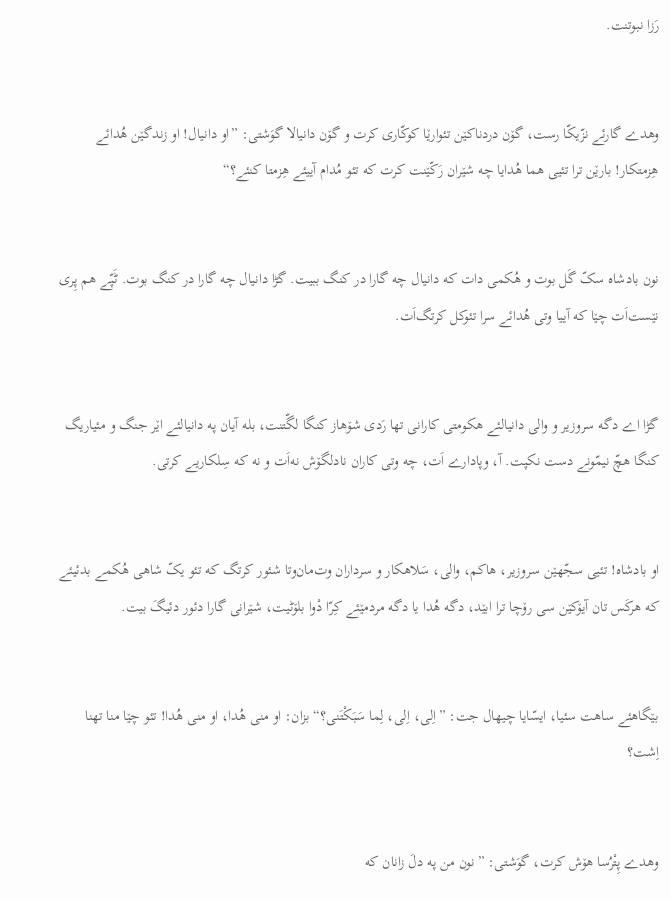رَزا نبوتنت.


وهدے گارئے نزّیکّا رست، گۆن دردناکێن تئوارێا کوکّاری کرت و گۆن دانیالا گوَشتی: ”او دانیال! او زندگێن هُدائے هِزمتکار! بارێن ترا تئیی هما هُدایا چه شێران رَکّێنت کرت که تئو مُدام آییئے هِزمتا کنئے؟“


نون بادشاه سکّ گَل بوت و هُکمی دات که دانیال چه گارا در کنگ ببیت. گڑا دانیال چه گارا در کنگ بوت. ٹَپّے هم پِری نێست‌اَت چێا که آییا وتی هُدائے سرا تئوکل کرتگ‌اَت.


گڑا اے دگه سروزیر و والی دانیالئے هکومتی کارانی تها رَدی شۆهاز کنگا لگّتنت، بله آیان په دانیالئے اێر جنگ و مئیاریگ کنگا هچّ نیمّونے دست نکپت. آ، وپادارے اَت، چه وتی کاران نادلگۆش نه‌اَت و نه که سِلکاریے کرتی.


او بادشاه! تئیی سجّهێن سروزیر، هاکم، والی، سَلاهکار و سرداران وت‌مان‌وتا شئور کرتگ که تئو یکّ شاهی هُکمے بدئیئے که هرکَس تان آیۆکێن سی رۆچا ترا ابێد، دگه هُدا یا دگه مردمێئے کِرّا دْوا بلۆٹیت، شێرانی گارا دئور دئیگَ بیت.


بێگاهئے ساهت سئیا، ایسّایا چیهال جت: ”اِلی، اِلی، لِما سَبَکْتَنی؟“ بزان: او منی هُدا، او منی هُدا! تئو چێا منا تهنا اِشت؟


وهدے پِتْرُسا هۆش کرت، گوَشتی: ”نون من په دلَ زانان که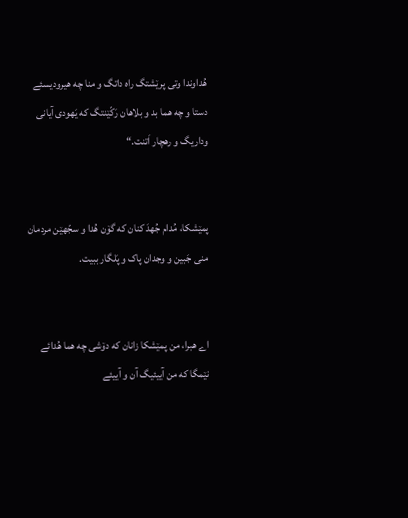هُداوندا وتی پرێشتگ راه داتگ و منا چه هیرودیسئے دستا و چه هما بد و بلاهان رَکّێنتگ که یَهودی آیانی وداریگ و رهچار اَتنت.“


پمێشکا، مُدام جُهدَ کنان که گۆن هُدا و سجّهێن مردمان منی جَبین و وجدان پاک و پَلگار ببیت.


اے هبرا، من پمێشکا زانان که دۆشی چه هما هُدائے نێمگا که من آییئیگ آن و آییئے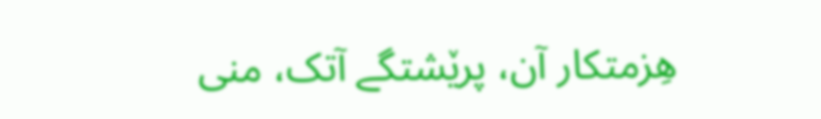هِزمتکار آن، پرێشتگے آتک، منی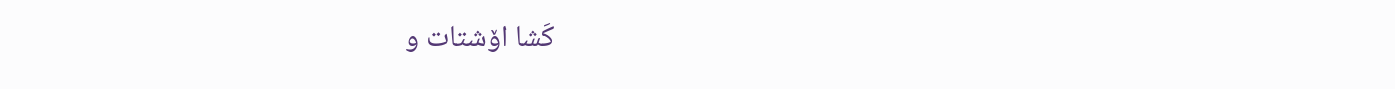کَشا اۆشتات و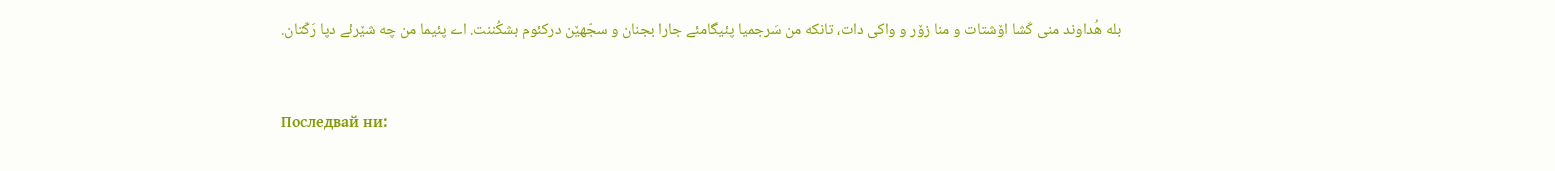بله هُداوند منی کَشا اۆشتات و منا زۆر و واکی دات، تانکه من سَرجمیا پئیگامئے جارا بجنان و سجّهێن درکئوم بشکُننت. اے پئیما من چه شێرئے دپا رَکّتان.


Последвай ни: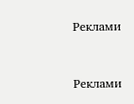Реклами


Реклами